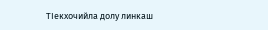ТIекхочийла долу линкаш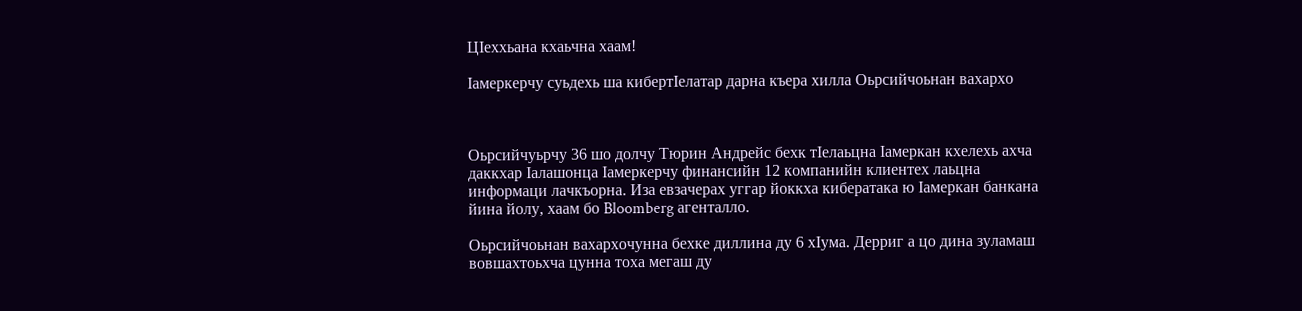ЦIеххьана кхаьчна хаам!

Iамеркерчу суьдехь ша кибертIелатар дарна къера хилла Оьрсийчоьнан вахархо



Оьрсийчуьрчу 36 шо долчу Тюрин Андрейс бехк тIелаьцна Iамеркан кхелехь ахча даккхар Iалашонца Iамеркерчу финансийн 12 компанийн клиентех лаьцна информаци лачкъорна. Иза евзачерах уггар йоккха кибератака ю Iамеркан банкана йина йолу, хаам бо Bloomberg агенталло.

Оьрсийчоьнан вахархочунна бехке диллина ду 6 хIума. Дерриг а цо дина зуламаш вовшахтоьхча цунна тоха мегаш ду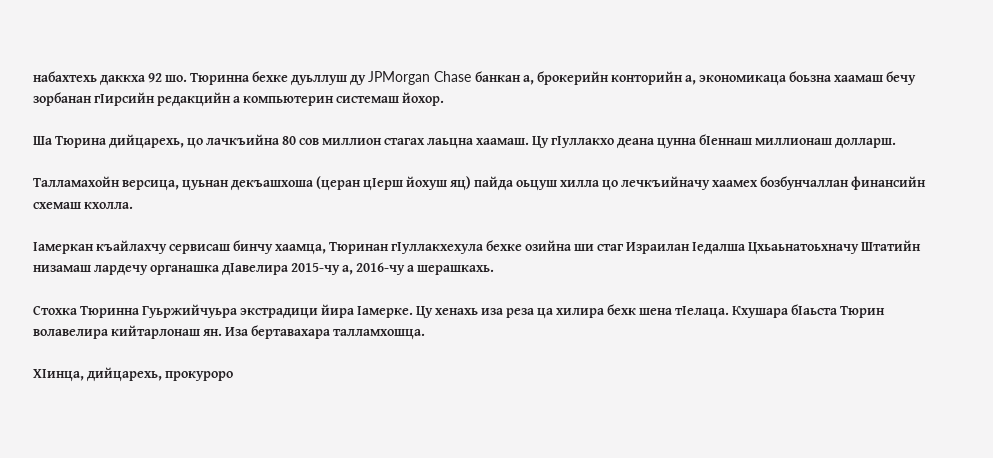набахтехь даккха 92 шо. Тюринна бехке дуьллуш ду JPMorgan Chase банкан а, брокерийн конторийн а, экономикаца боьзна хаамаш бечу зорбанан гIирсийн редакцийн а компьютерин системаш йохор.

Ша Тюрина дийцарехь, цо лачкъийна 80 сов миллион стагах лаьцна хаамаш. Цу гIуллакхо деана цунна бIеннаш миллионаш долларш.

Талламахойн версица, цуьнан декъашхоша (церан цIерш йохуш яц) пайда оьцуш хилла цо лечкъийначу хаамех бозбунчаллан финансийн схемаш кхолла.

Iамеркан къайлахчу сервисаш бинчу хаамца, Тюринан гIуллакхехула бехке озийна ши стаг Израилан Iедалша Цхьаьнатоьхначу Штатийн низамаш лардечу органашка дIавелира 2015-чу а, 2016-чу а шерашкахь.

Стохка Тюринна Гуьржийчуьра экстрадици йира Iамерке. Цу хенахь иза реза ца хилира бехк шена тIелаца. Кхушара бIаьста Тюрин волавелира кийтарлонаш ян. Иза бертавахара талламхошца.

ХIинца, дийцарехь, прокуроро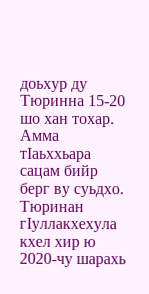доьхур ду Тюринна 15-20 шо хан тохар. Амма тIаьххьара сацам бийр берг ву суьдхо. Тюринан гIуллакхехула кхел хир ю 2020-чу шарахь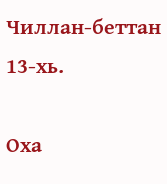Чиллан-беттан 13-хь.

Оха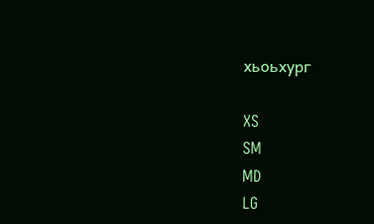хьоьхург

XS
SM
MD
LG